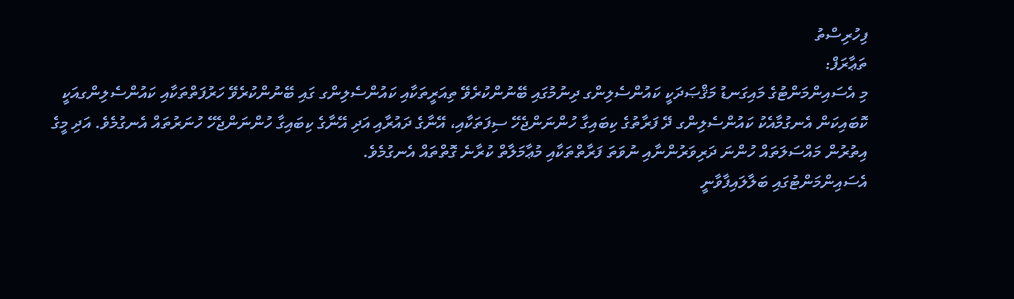ފިހުރިސްތު
ތަޢާރަފް:
މި އެސައިންމަންޓުގެ މައިގަނޑު މަޤްޞަދަކީ ކައުންސެލިންގ ދިނުމުގައި ބޭނުންކުރެވޭ ތިއަރީތަކާއި ކައުންސެލިންގ ގައި ބޭނުންކުރެވޭ ހަރުފަތްތަކާއި ކައުންސެލިންގއަކީ ކޮބައިކަން އެނގުމާއެކު ކައުންސެލިންގ ދޭ ފަރާތުގެ ކިބައިގާ ހުންނަންޖެހޭ ސިފަތަކާއި، އޭނާގެ ދައުރާއި އަދި އޭނާގެ ކިބައިގާ ހުންނަންޖެހޭ ހުނަރުތައް އެނގުމެވެ. އަދި މީގެ އިތުރުން މައްސަލަތައް ހުންނަ ދަރިވަރުންނާއި ނުވަތަ ފަރާތްތަކާއި މުޢާމަލާތް ކުރާނެ ގޮތްތައް އެނގުމެވެ.
އެސައިންމަންޓުގައި ބަލާލައިފާވާނީ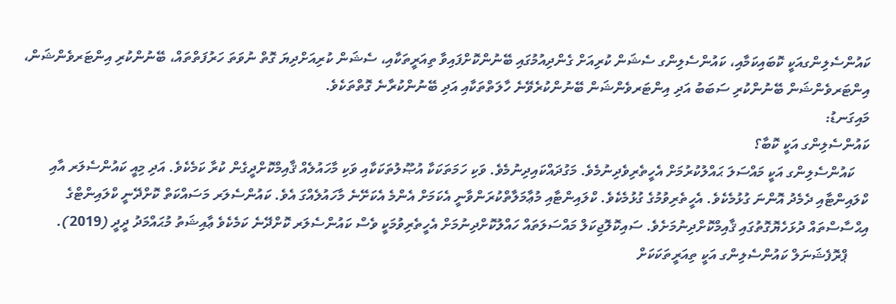ކައުންސެލިންގއަކީ ކޮބައިކަމާއި، ކައުންސެލިންގ ސެޝަން ކުރިއަށް ގެންދިއުމުގައި ބޭނުންކޮށްފައިވާ ތިއަރީތަކާއި، ސެޝަން ކުރިއަށްދިޔަ ގޮތް ނުވަތަ ހަރުފަތްތައް، ބޭނުންކުރި އިންޓަރވެންޝަން، އިންޓަރވެންޝަން ބޭނުންކުރި ސަބަބު އަދި އިންޓަރވެންޝަން ބޭނުންކުރެވޭނެ ހާލަތްތަކާއި އަދި ބޭނުންކުރާނެ ގޮތްތަކެވެ.
މައިގަނޑު:
ކައުންސެލިންގ އަކީ ކޮބާ؟
    ކައުންސެލިންގ އަކީ މައްސަލަ ޙައްލުކުރުމަށް އެހީތެރިވެދިނުމެވެ. މަގުދައްކައިދިނުމެވެ. ވަކި ހަމަތަކަކާ އުޞޫލުތަކަކާއި ވަކި މާހައުލެއް ޤާއިމްކޮށްދީގެން ކުރާ ކަމެކެވެ. އަދި މިއީ ކައުންސެލަރ އާއި ކްލައިންޓާއި ދެމެދު އޮންނަ ގުޅުމެކެވެ. އެހީތެރިވުމުގެ ގުޅުމެކެވެ. ކްލައިންޓާއި މުޢާމަލާތްކުރަންވާނީ އެކަމަށް އެންމެ އެކަށޭނެ މާހައުލެއްގަ އެވެ. ކައުންސެލަރ މަސައްކަތް ކޮށްދޭނީ ކްލައިންޓްގެ އިޙްސާސްތައް ދުޅަހެޔޮގޮތުގައި ޤާއިމްކޮށްދިނުމަށެވެ. ސައިކޮލޮޖިކަލް މައްސަލަތައް ހައްލުކޮށްދިނުމަށް އެހީތެރިވުމަކީ ވެސް ކައުންސެލަރ ކޮށްދޭނެ ކަމެކެވެ ޢާއިޝަތު މުޙައްމަދު ދީދީ (2019).
      ޕްރޮފެޝަނަލް ކައުންސެލިންގ އަކީ ތިއަރީތަކަކަށް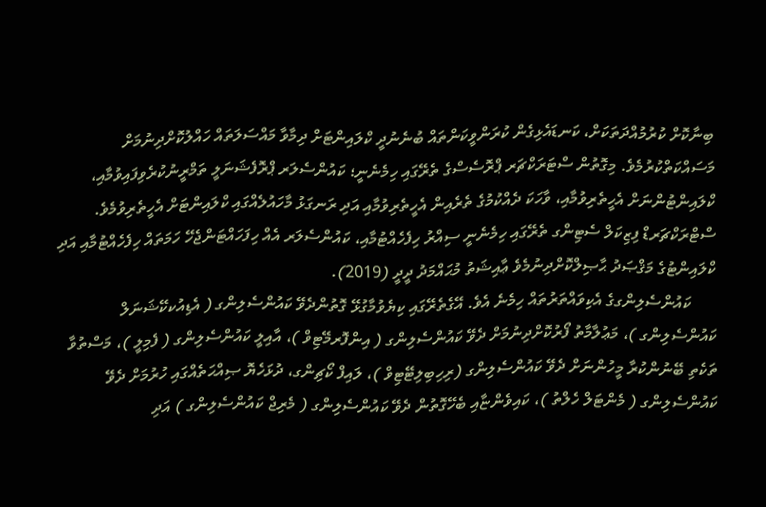ބިނާކޮށް ކުރުމުއްދަތަކަށް، ކަނޑައެޅިގެން ކުރަންވީކަންތައް ބުނެނުދީ ކްލައިންޓަށް ދިމާވާ މައްސަލަތައް ހައްލުކޮށްދިނުމަށް މަސައްކަތްކުރުމެވެ. މިގޮތުން ސްޓަރަކްޗަރ ޕްރޮސެސްގެ ތެރޭގައި ހިމެނެނީ؛ ކައުންސެލަރ ޕްރޮފެޝަނަލީ ތަމްރީނުކުރެވިފައިވުމާއި، ކްލައިންޓުންނަށް އެހީތެރިވުމާއި، ވާހަކަ ދެއްކުމުގެ ތެރެއިން އެހީތެރިވުމާއި އަދި ރަނގަޅު މާހައުލެއްގައި ކްލައިންޓަށް އެހީތެރިވުމެވެ. ސްޓްރަކްޗަރޑް ފިޒިކަލް ސެޓިންގ ތެރޭގައި ހިމެނެނީ ސިއްރު ހިފެހެއްޓުމާއި، ކައުންސެލަރ އެއް ހިފަހައްޓަންޖެހޭ ހަމަތައް ހިފެހެއްޓުމާއި އަދި ކްލައިންޓުގެ މަޤްޞަދު ޙާޞިލްކޮށްދިނުމެވެ ޢާއިޝަތު މުޙައްމަދު ދީދީ (2019).
      ކައުންސެލިންގގެ އެކިވައްތަރުތައް ހިމެނެ އެވެ. އޭގެތެރޭގައި ކިޔެވުމާގުޅޭ ގޮތުންދެވޭ ކައުންސެލިންގ ( އެޑިއުކކޭޝަނަލް ކައުންސެލިންގ )، މަޢުލާމާތު ފޯރުކޮށްދިނުމަށް ދެވޭ ކައުންސެލިންގ ( އިންފޮރމޭޓިވް )، އާއިލީ ކައުންސެލިންގ ( ފެމިލީ )، މަސްތުވާ ތަކެތި ބޭނުންކުރާ މީހުންނަށް ދެވޭ ކައުންސެލިންގ (ރިހިބިލިޓޭޓިވް )، ލައިފް ކޯޗިންގ، ދުޅަހެޔޮ ޞިއްޙަތެއްގައި ހުރުމަށް ދެވޭ ކައުންސެލިންގ ( މެންޓަލް ހެލްތު )، ކައިވެންޏާއި ބެހޭގޮތުން ދެވޭ ކައުންސެލިންގ ( މެރިޖް ކައުންސެލިންގ ) އަދި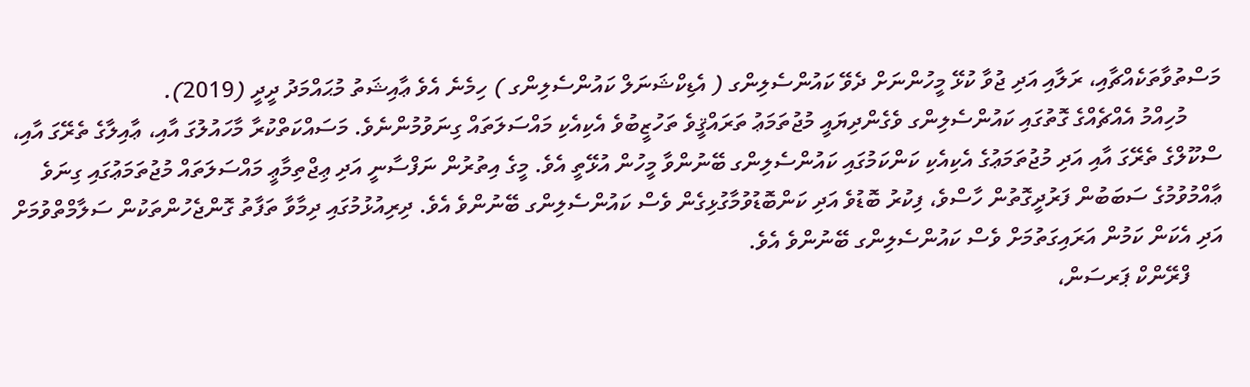މަސްތުވާތަކެއްޗާއި، ރަލާއި އަދި ޖުވާ ކުޅޭ މީހުންނަށް ދެވޭ ކައުންސެލިންގ ( އެޑިކްޝަނަލް ކައުންސެލިންގ ) ހިމެނެ އެވެ ޢާއިޝަތު މުޙައްމަދު ދީދީ (2019).
      މުހިއްމު އެއްޗެއްގެ ގޮތުގައި ކައުންސެލިންގ ވެގެންދިޔައީ މުޖުތަމަޢު ތަރައްޤީވެ ތަހުޒީބުވެ އެކިއެކި މައްސަލަތައް ގިނަވުމުންނެވެ. މަސައްކަތްކުރާ މާހައުލުގަ އާއި، ޢާއިލާގެ ތެރޭގަ އާއި، ސްކޫލްގެ ތެރޭގަ އާއި އަދި މުޖުތަމަޢުގެ އެކިއެކި ކަންކަމުގައި ކައުންސެލިންގ ބޭނުންވާ މީހުން އުޅޭތީ އެވެ. މީގެ އިތުރުން ނަފްސާނީ އަދި ޢިޖްތިމާޢީ މައްސަލަތައް މުޖުތަމަޢުގައި ގިނަވެ ޢާއްމުވުމުގެ ސަބަބުން ފަރުދީގޮތުން ހާސްވެ، ފިކުރު ބޮޑުވެ އަދި ކަންބޮޑުވުމާގުޅިގެން ވެސް ކައުންސެލިންގ ބޭނުންވެ އެވެ. ދިރިއުޅުމުގައި ދިމާވާ ތަފާތު ގޮންޖެހުންތަކުން ސަލާމްތްވުމަށް އަދި އެކަން ކަމުން އަރައިގަތުމަށް ވެސް ކައުންސެލިންގ ބޭނުންވެ އެވެ.
      ފްރޭންކް ޕަރސަން،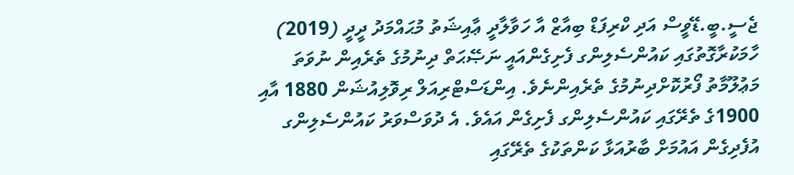ޖެސީ.ބީ.ޑޭވީސް އަދި ކްރިފަޑް ބިއާޒް އާ ހަވާލާދީ ޢާއިޝަތު މުޙައްމަދު ދީދީ (2019) ހާމަކުރާގޮތުގައި ކައުންސެލިންގ ފެށިގެންއައީ ނަޞޭޙަތް ދިނުމުގެ ތެރެއިން ނުވަތަ މަޢުލޫމާތު ފޯރުކޮށްދިނުމުގެ ތެރެއިންނެވެ. އިންޑަސްޓްރިއަލް ރިވޮލިއުޝަން 1880 އާއި 1900ގެ ތެރޭގައި ކައުންސެލިންގ ފެށިގެން އައެވެ. އެ ދުވަސްވަރު ކައުންސެލިންގ އުފެދިގެން އައުމަށް ބާރުއަޅާ ކަންތަކުގެ ތެރޭގައި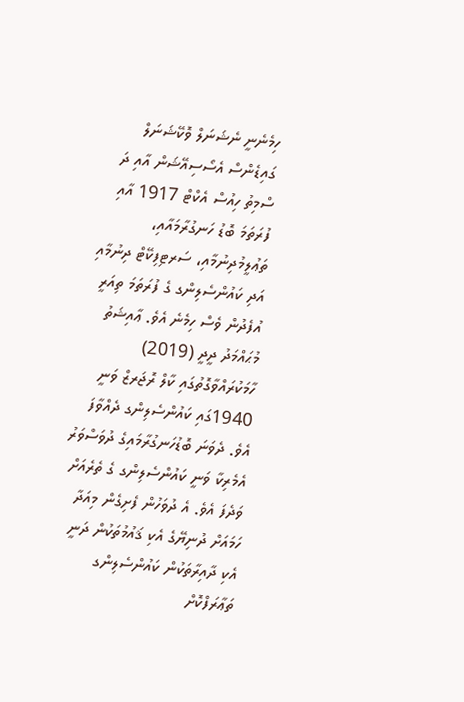ހިމެނެނީ ނެޝަނަލް ވޮކޭޝަނަލް ގައިޑެންސް އެސޯސިއޭޝަން އާއި ދަ ސްމިތު ހިއުސް އެކްޓް 1917 އާއި ފުރަތަމަ ބޮޑު ހަނގުރާމައާއި، ތަޢުލީމުދިނުމާއި، ސަރޓިފިކޭޓް ދިނުމާއި އަދި ކައުންސެލިންގ ގެ ފުރަތަމަ ތިއަރީ އުފެދުން ވެސް ހިމެނެ އެވެ. ޢާއިޝަތު މުޙައްމަދު ދީދީ (2019)  ހާމަކުރައްވާގޮތުގައި ކާލް ރޮޖަރޒް ވަނީ 1940ގައި ކައުންސެލިންގ ދެއްވާފަ އެވެ. ދެވަނަ ބޮޑުހަނގުރާމައިގެ ދުވަސްވަރު އެމެރިކާ ވަނީ ކައުންސެލިންގ ގެ ތެރެއަށް ވަދެފަ އެވެ. އެ ދުވަހުން ފެށިގެން މިއަދާ ހަމައަށް ދުނިޔޭގެ އެކި ޤައުމުތަކުން ދަނީ އެކި ދާއިރާތަކުން ކައުންސެލިންގ ތަޢާރަފްކޮށް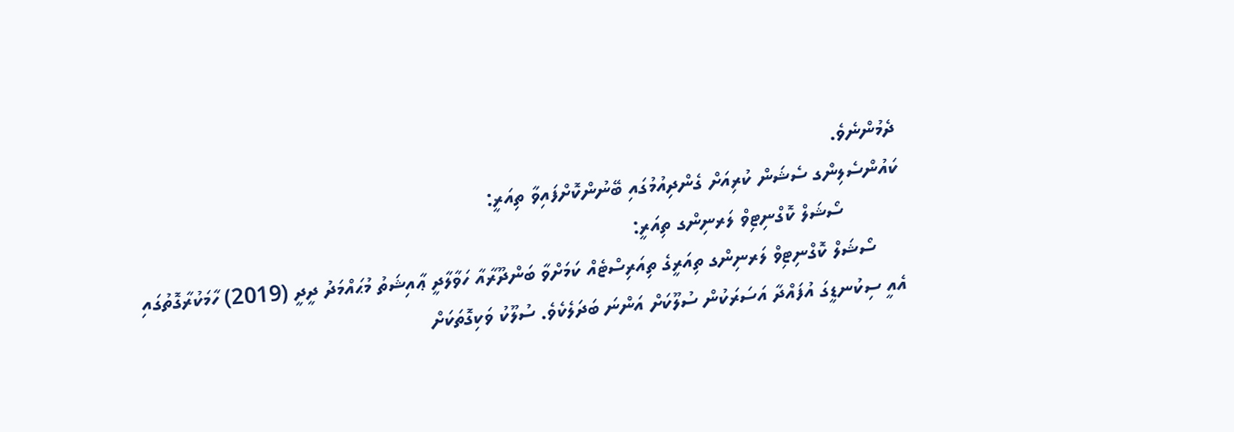ދެމުންނެވެ.
ކައުންސެލިންގ ސެޝަން ކުރިއަށް ގެންދިއުމުގައި ބޭނުންކޮށްފައިވާ ތިއަރީ:
          ސޯޝަލް ކޮގްނިޓިވް ލަރނިންގ ތިއަރީ:
     ސޯޝަލް ކޮގްނިޓިވް ލަރނިންގ ތިއަރީގެ ތިއަރިސްޓެއް ކަމަށްވާ ބަންދޫރާއާ ހަވާލާދީ ޢާއިޝަތު މުޙައްމަދު ދީދީ (2019) ހާމަކުރާގޮތުގައި އެއީ ސިކުނޑީގަ އުފައްދާ އަސަރަކުން ސުލޫކަށް އަންނަ ބަދަލެކެވެ. ސުލޫކު ވަކިގޮތަކަށް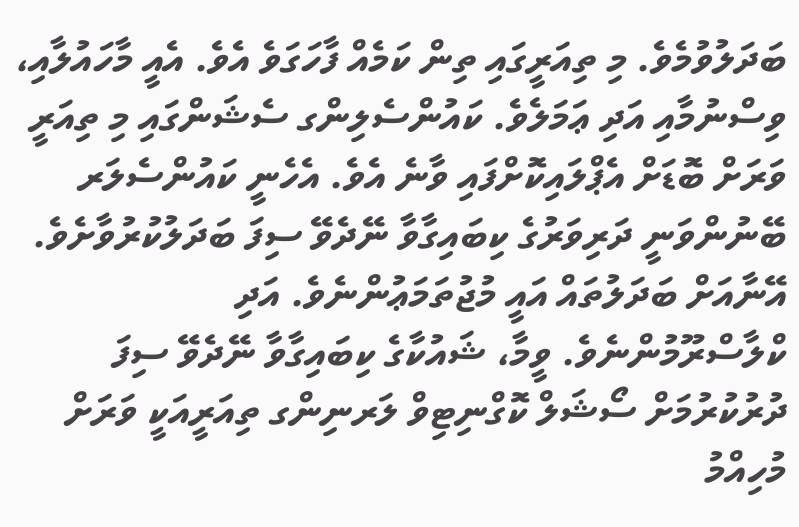ބަދަލުވުމެވެ. މި ތިއަރީގައި ތިން ކަމެއް ފާހަގަވެ އެވެ. އެއީ މާހައުލާއި، ވިސްނުމާއި އަދި ޢަމަލެވެ. ކައުންސެލިންގ ސެޝަންގައި މި ތިއަރީ ވަރަށް ބޮޑަށް އެޕްލައިކޮށްފައި ވާނެ އެވެ. އެހެނީ ކައުންސެލަރ ބޭނުންވަނީ ދަރިވަރުގެ ކިބައިގާވާ ނޭދެވޭ ސިފަ ބަދަލުކުރުވާށެވެ. އޭނާއަށް ބަދަލުތައް އައީ މުޖުތަމަޢުންނެވެ. އަދި ކްލާސްރޫމުންނެވެ. ވީމާ، ޝައުކާގެ ކިބައިގާވާ ނޭދެވޭ ސިފަ ދުރުކުރުމަށް ސޯޝަލް ކޮގްނިޓިވް ލަރނިންގ ތިއަރީއަކީ ވަރަށް މުހިއްމު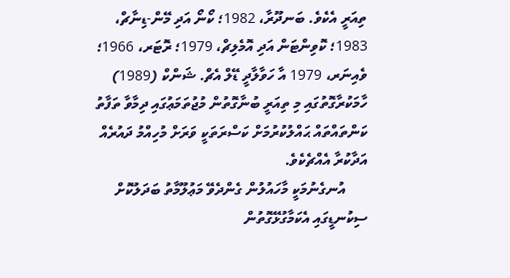ތިއަރީ އެކެވެ. ބަނދޫރާ، 1982؛ ކޯނޯ އަދި މޭން-ޑިނާޗް، 1983؛ ކޮވިންޓަން އަދި އޮމެލިޗް، 1979؛ ރޮޓަރ، 1966؛ ވެއިނަރ، 1979 އާ ހަވާލާދީ ޑޭލް އެޗް. ޝަންކް (1989) ހާމަކުރާގޮތުގައި މި ތިއަރީ ބުނާގޮތުން މުޖުތަމަޢުގައި ދިމާވާ ތަފާތު ކަންތައްތައް ޙައްލުކުރުމަށް ކަސްރަތަކީ ވަރަށް މުހިއްމު ދައުރެއް އަދާކުރާ އެއްޗެކެވެ.
      އުނގެނުމަކީ މާހައުލުން ގެންދެވޭ މަޢުލޫމާތު ބަދަލުކޮށް ސިކުނޑީގައި އެކަމާގުޅޭގޮތުން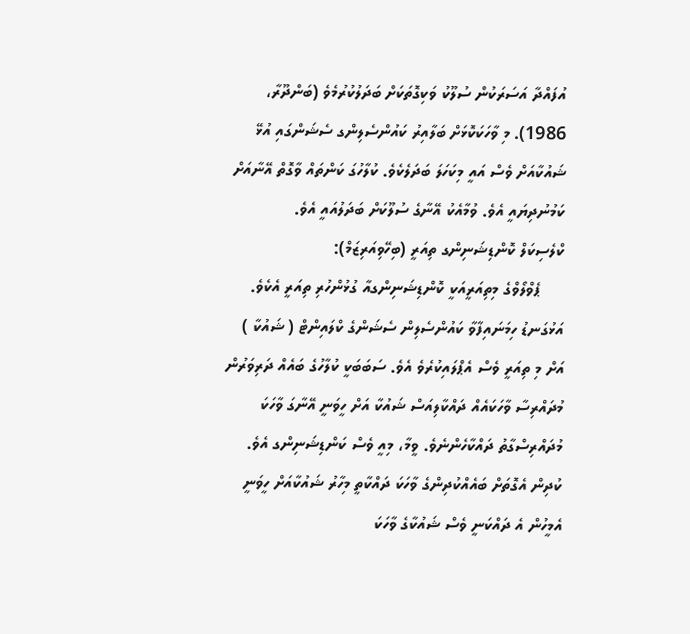އުފައްދާ އަސަރަކުން ސުލޫކު ވަކިގޮތަކަށް ބަދަލުކުރުމެވެ (ބަންދޫރާ، 1986). މި ވާހަކަކޮޅަށް ބަލާއިރު ކައުންސެލިންގ ސެޝަންގައި އުޅޭ ޝައުކާއަށް ވެސް އައީ މިކަހަލަ ބަދަލެކެވެ. ކުލާހުގަ ކަންތައް ވާގޮތް އޭނާއަށް ކަމުނުދިޔައީ އެވެ. ވުމާއެކު އޭނާގެ ސުލޫކަށް ބަދަލުއައީ އެވެ.
ކްލެސިކަލް ކޮންޑިޝަނިންގ ތިއަރީ (ބިހޭވިއަރިޒަމް):
     ޕެވްލޯވްގެ މިތިއަރީއަކީ ކޮންޑިޝަނިންގއާ ގުޅުންހުރި ތިއަރީ އެކެވެ. އަޅުގަނޑު ހިމަނައިފާވާ ކައުންސެލިން ސެޝަންގެ ކްލައިންޓް ( ޝައުކާ ) އަށް މި ތިއަރީ ވެސް އެޕްލައިކުރެވެ އެވެ. ސަބަބަކީ ކުލާހުގެ ބައެއް ދަރިވަރުން މުދައްރިސާ ވާހަކައެއް ދައްކާލިއަސް ޝައުކާ އަށް ހީވަނީ އޭނާގަ ވާހަކަ މުދައްރިސްގާތު ދައްކާހެންނެވެ. ވީމާ، މިއީ ވެސް ކަންޑިޝަނިންގ އެވެ. ކުދިން އެގޮތަށް ބައެއްކުދިންގެ ވާހަކަ ދައްކާތީ މިހާރު ޝައުކާއަށް ހީވަނީ އެމީހުން އެ ދައްކަނީ ވެސް ޝައުކާގެ ވާހަކަ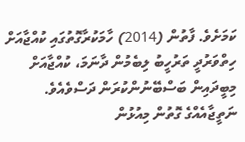ކަމަށެވެ. ފާތުން (2014) ހާމަކުރާގޮތުގައި ކުއްޖާއަށް ހިތްވަރުދީ ތަރުހީބު ލިބެމުން ދާނަމަ، ކުއްޖާއަށް މިބީދައިން ބަސްބޭނުންކުރަން ދަސްވެއެވެ. ނަތީޖާއެއްގެ ގޮތުން މިއުޅުން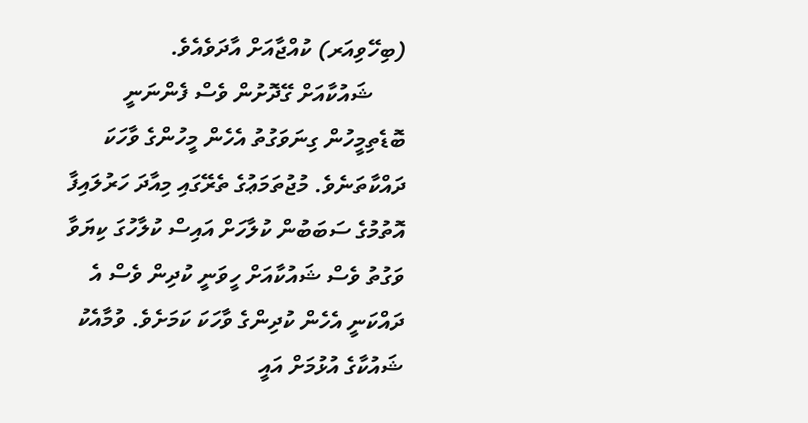(ބިހޭވިއަރ) ކުއްޖާއަށް އާދަވެއެވެ.
      ޝައުކާއަށް ގޭދޮށުން ވެސް ފެންނަނީ ބޮޑެތިމީހުން ގިނަވަގުތު އެހެން މީހުންގެ ވާހަކަ ދައްކާތަނެވެ. މުޖުތަމަޢުގެ ތެރޭގައި މިއާދަ ހަރުލައިފާ އޮތުމުގެ ސަބަބުން ކުލާހަށް އައިސް ކުލާހުގަ ކިޔަވާ ވަގުތު ވެސް ޝައުކާއަށް ހީވަނީ ކުދިން ވެސް އެ ދައްކަނީ އެހެން ކުދިންގެ ވާހަކަ ކަމަށެވެ. ވުމާއެކު ޝައުކާގެ އުޅުމަށް އައީ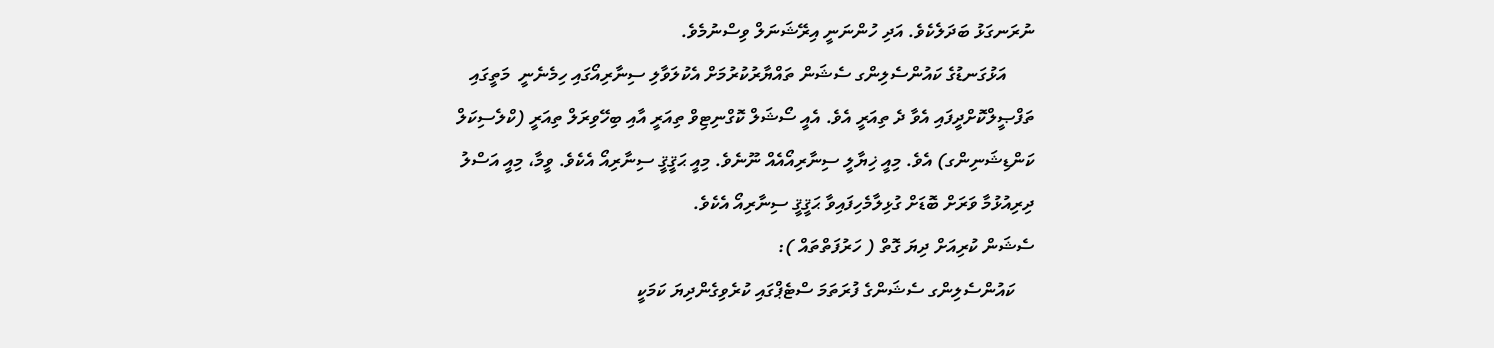ނުރަނގަޅު ބަދަލެކެވެ. އަދި ހުންނަނީ އިރޭޝަނަލް ވިސްނުމެވެ.
      އަޅުގަނޑުގެ ކައުންސެލިންގ ސެޝަން ތައްޔާރުކުރުމަށް އެކުލަވާލި ސިނާރިއޯގައި ހިމެނެނީ  މަތީގައި ތަފްޞީލްކޮށްދީފައި އެވާ ދެ ތިއަރީ އެވެ. އެއީ ސޯޝަލް ކޮގްނިޓިވް ތިއަރީ އާއި ބިހޭވިރަލް ތިއަރީ (ކްލެސިކަލް ކަންޑިޝަނިންގ) އެވެ. މިއީ ޚިޔާލީ ސިނާރިއޯއެއް ނޫނެވެ. މިއީ ޙަޤީޤީ ސިނާރިއޯ އެކެވެ. ވީމާ، މިއީ އަސްލު ދިރިއުޅުމާ ވަރަށް ބޮޑަށް ގުޅިލާމެހިފައިވާ ޙަޤީޤީ ސިނާރިއޯ އެކެވެ.
ސެޝަން ކުރިއަށް ދިޔަ ގޮތް ( ހަރުފަތްތައް ):
    ކައުންސެލިންގ ސެޝަންގެ ފުރަތަމަ ސްޓެޕްގައި ކުރެވިގެންދިޔަ ކަމަކީ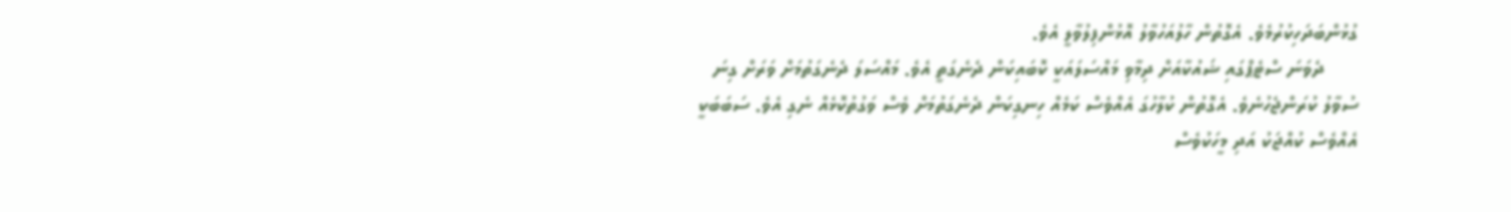ގުޅުންބަދަހިކުރުމެވެ. އެގޮތުން ހާލުއަހުވާލު އޮޅުންފިލުވާލީ އެވެ.
      ދެވަނަ ސްޓެޕްގައި ޝައުކާއަށް ދިމާވި މައްސަލައަކީ ކޮބައިކަން ދެނެގަތީ އެވެ. މައްސަލަ ދެނެގަތުމަށް ވަރަށް ގިނަ ސުވާލު ކުރަންޖެހުނެވެ. އެގޮތުން ކުލާހުގަ އެއްވެސް ކަމެއް ހިނގިކަން ދެނެގަތުމަށް ވެސް ވަގުތުކޮޅެއް ނެގި އެވެ. ސަބަބަކީ އެއްވެސް ކުއްޖަކު އަދި މީހަކުވެސް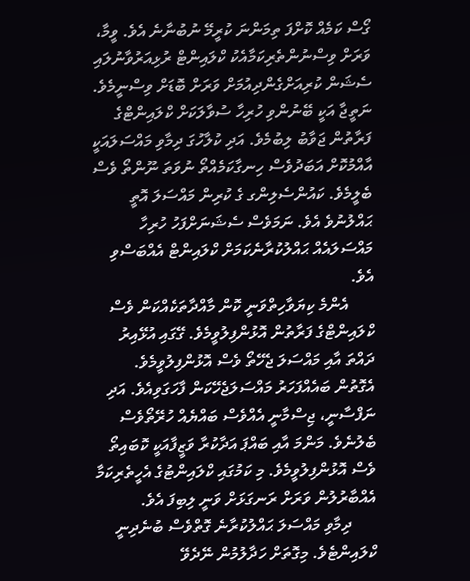ގޯސް ކަމެއް ކޮށްފަ ތިމަންނަ ކުރީމޭ ނުބުނާނެ އެވެ. ވީމާ، ވަރަށް ވިސްނުންތެރިކަމާއެކު ކްލައިންޓް ރުޅިއަރުވާނުލައި ސެޝަން ކުރިއަށްގެންދިއުމަށް ވަރަށް ބޮޑަށް ވިސްނީމެވެ. ނަތީޖާ އަކީ ބޭނުންވި ހުރިހާ ސުވާލަކަށް ކްލައިންޓްގެ ފަރާތުން ޖަވާބު ލިބުމެވެ. އަދި ކުލާހުގަ ދިމާވި މައްސަލައަކީ އާއްމުކޮށް އަބަދުވެސް ހިނގާކަމެއްތޯ ނުވަތަ ނޫންތޯ ވެސް ބެލީމެވެ. ކައުންސެލިންގ ގެ ކުރިން މައްސަލަ އޮތީ ޙައްލުނުވެ އެވެ. ނަމަވެސް ސެޝަނަށްފަހު ހުރިހާ މައްސަލައެއް ޙައްލުކުރާނެކަމަށް ކްލައިންޓް އެއްބަސްވި އެވެ.
      އެންމެ ކިޔަވާހިތްވަނީ ކޮން މާއްދާތަކެއްކަން ވެސް ކްލައިންޓްގެ ފަރާތުން އޮޅުންފިލުވީމެވެ. ގޭގައި އުޅޭއިރު ދައްތަ އާއި މައްސަލަ ޖެހޭތޯ ވެސް އޮޅުންފިލުވީމެވެ. އެގޮތުން ބައެއްފަހަރު މައްސަލަޖެހޭކަން ފާހަގަވިއެވެ. އަދި ނަފްސާނީ، ޖިސްމާނީ އެއްވެސް ބައްޔެއް ހުރޭތޯވެސް ބެލުނެވެ. މަންމަ އާއި ބައްޕަ އަދާކުރާ ވަޒީފާއަކީ ކޮބައިތޯ ވެސް އޮޅުންފިލުވީމެވެ. މި ކަމުގައި ކްލައިންޓުގެ އެހީތެރިކަމާ އެއްބާރުލުން ވަރަށް ރަނގަޅަށް ވަނީ ލިބިފަ އެވެ.
      ދިމާވި މައްސަލަ ޙައްލުކުރާނެ ގޮތްވެސް ބުނެދިނީ ކްލައިންޓެވެ. މިގޮތަށް ހަދާލުމުން ނޭދެވޭ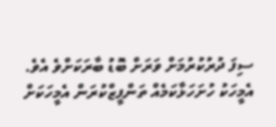ސިފަ ދުރުކުރުމަށް ވަރަށް ބޮޑު ބާރަކަށްވެ އެވެ. އެމީހަކު ހުށަހަޅާކަމެއް ތަންފީޒްކުރަން އެމީހަކަށް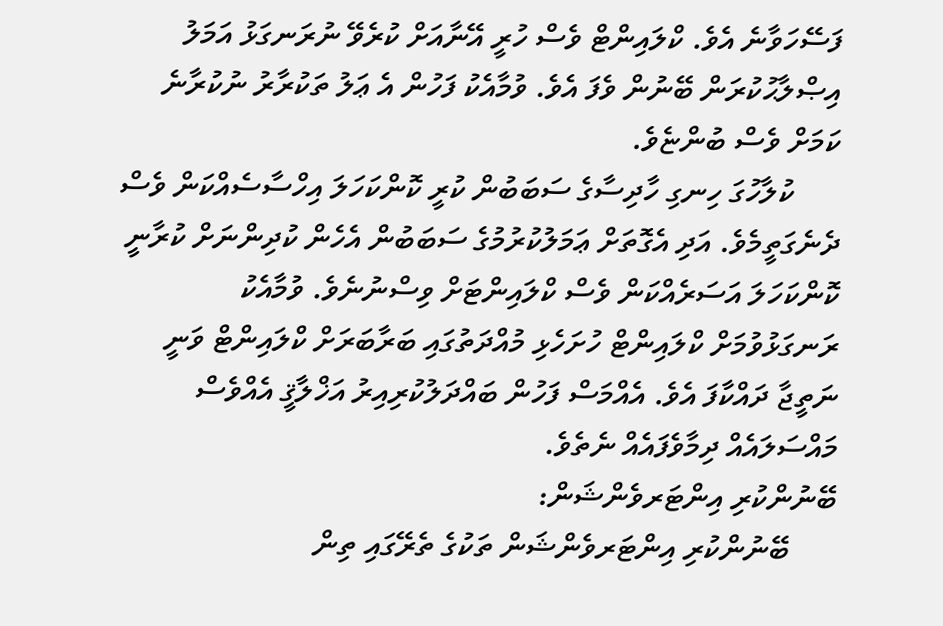ފަސޭހަވާނެ އެވެ. ކްލައިންޓް ވެސް ހުރީ އޭނާއަށް ކުރެވޭ ނުރަނގަޅު އަމަލު އިޞްލާޙުކުރަން ބޭނުން ވެފަ އެވެ. ވުމާއެކު ފަހުން އެ ޢަލު ތަކުރާރު ނުކުރާނެ ކަމަށް ވެސް ބުންޏެވެ.
      ކުލާހުގަ ހިނގި ހާދިސާގެ ސަބަބުން ކުރީ ކޮންކަހަލަ އިހްސާސެއްކަން ވެސް ދެނެގަތީމެވެ. އަދި އެގޮތަށް ޢަމަލުކުރުމުގެ ސަބަބުން އެހެން ކުދިންނަށް ކުރާނީ ކޮންކަހަލަ އަސަރެއްކަން ވެސް ކްލައިންޓަށް ވިސްނުނެވެ. ވުމާއެކު ރަނގަޅުވުމަށް ކްލައިންޓް ހުށަހެޅި މުއްދަތުގައި ބަރާބަރަށް ކްލައިންޓް ވަނީ ނަތީޖާ ދައްކާފަ އެވެ. އެއްމަސް ފަހުން ބައްދަލުކުރިއިރު އަޚްލާޤީ އެއްވެސް މައްސަލައެއް ދިމާވެފައެއް ނެތެވެ.
ބޭނުންކުރި އިންޓަރވެންޝަން:
      ބޭނުންކުރި އިންޓަރވެންޝަން ތަކުގެ ތެރޭގައި ތިން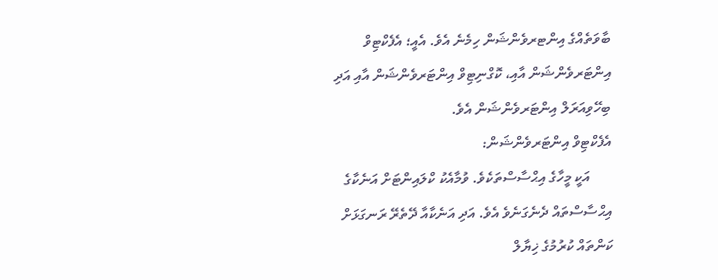ބާވަތެއްގެ އިންޓރވެންޝަން ހިމެނެ އެވެ. އެއީ؛ އެފެކްޓިވް އިންޓަރވެންޝަން އާއި، ކޮގްނިޓިވް އިންޓަރވެންޝަން އާއި އަދި ބިހޭވިއަރަލް އިންޓަރވެންޝަން އެވެ.
އެފެކްޓިވް އިންޓަރވެންޝަން:
      އަކީ މީހާގެ އިޙްސާސްތަކެވެ. ވުމާއެކު ކްލައިންޓަށް އަނެކާގެ އިޙްސާސްތައް ދެނެގަނެވެ އެވެ. އަދި އަނެކާއާ ދޭތެރޭ ރަނގަޅަށް ކަންތައް ކުރުމުގެ ޚިޔާލް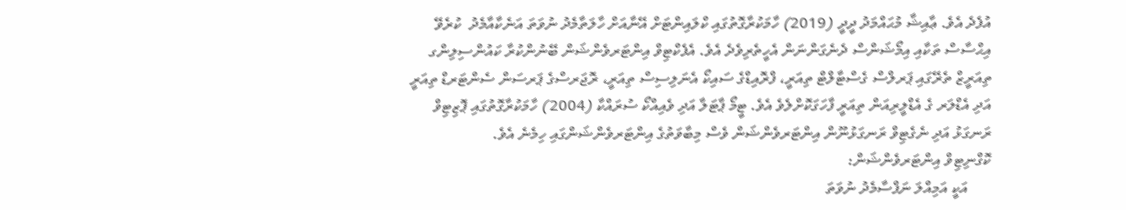އުފެދެ އެވެ. ޢާއިޝާ މުޙައްމަދު ދީދީ (2019) ހާމަކުރާގޮތުގައި ކްލައިންޓަށް އޭނާއަށް ހާލަތާމެދު ނުވަތަ އަނެކާއާމެދު  ކުރެވޭ އިޙްސާސް ތަކާއި އިމޯޝަންސް ދެނެގަންނަން އެހީތެރިވެދެ އެވެ. އެފެކްޓިވް އިންޓަރވެންޝަން ބޭނުންކުރާ ކައުންސިލިންގ ތިއަރީޒް ތެރޭގައި ޕަރލްސް ގެސްޓާލްޓް ތިއަރީ، ފްރޮއިޑްގެ ސައިކޯ އެނަލިސިސް ތިއަރީ، ރޮޖަރސްގެ ޕަރސަން ސެންޓަރޑް ތިއަރީ އަދި އެޑްލަރ ގެ އެޑްލީރިއަން ތިއަރީ ފާހަގަކޮށްލެވެ އެވެ. ޓީމޯ ޕާޓަލާ އަދި ވެއިއްކޯ ސުރައްކާ (2004) ހާމަކުރާގޮތުގައި ޕޮޒިޓިވް ރަނގަޅު އަދި ނެގެޓިވް ރަނގަޅުނޫން އިންޓަރވެންޝަން ވެސް މިބާވަތުގެ އިންޓަރވެންޝަންގައި ހިމެނެ އެވެ.
ކޮގްނިޓިވް އިންޓަރވެންޝަން:
      އަކީ އަމިއްލަ ނަފްސާމެދު ނުވަތަ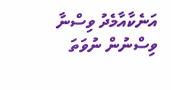އަނެކާއާމެދު ވިސްނާ ވިސްނުން ނުވަތަ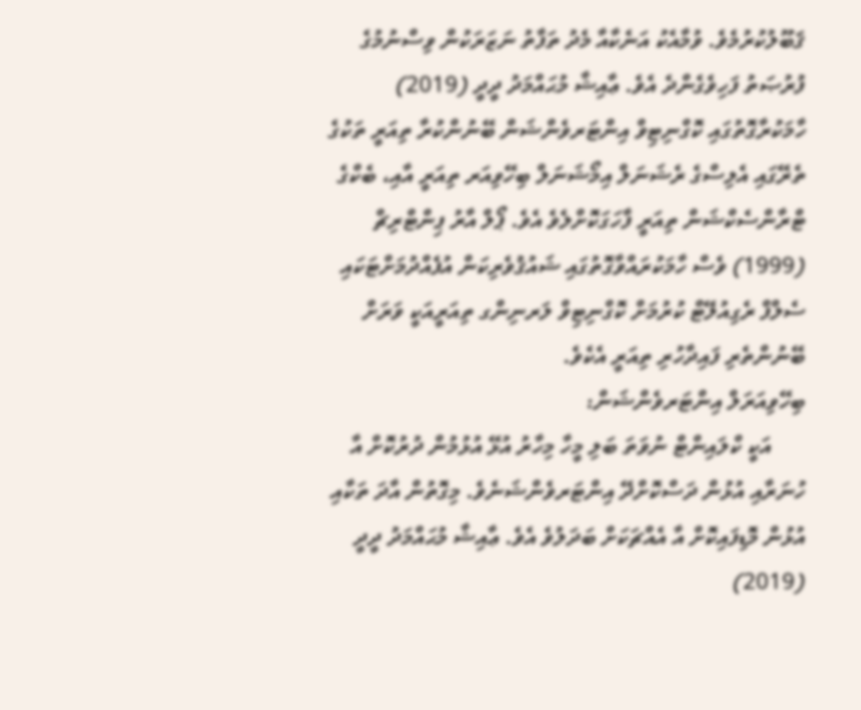ޤަބޫލުކުރުމެވެ. ވުމާއެކު އަނެކާއާ މެދު ތަފާތު ނަޒަރަކުން ވިސްނުމުގެ ފުރުޞަތު ފަހިވެގެންދެ އެވެ. ޢާއިޝާ މުޙައްމަދު ދީދީ (2019) ހާމަކުރާގޮތުގައި ކޮގްނިޓިވް އިންޓަރވެންޝަން ބޭނުންކުރާ ތިއަރީ ތަކުގެ ތެރޭގައި އެލިސްގެ ރެޝަނަލް އިމޯޝަނަލް ބިހޭވިއަރ ތިއަރީ އާއި، ބެކްގެ ޓްރާންސެކްޝަން ތިއަރީ ފާހަގަކޮށްލެވެ އެވެ. ޕޯލް އާރު ޕިންޓްރިޗް (1999) ވެސް ހާމަކުރައްވާގޮތުގައި ޝައުޤުވެރިކަން އުފެއްދުމަށްޓަކައި ސެލްފް ރެގިއުލޭޓް ކުރުމަށް ކޮގްނިޓިވް ލަރނިންގ ތިއަރީއަކީ ވަރަށް ބޭނުންތެރި ފައިދާހުރި ތިއަރީ އެކެވެ.
ބިހޭވިއަރަލް އިންޓަރވެންޝަން:
      އަކީ ކްލައިންޓް ނުވަތަ ބަލި މީހާ މިހާރު އުޅޭ އުޅުމުން ދުރުކޮށް އާ ހުނަރާއި އުޅުން ދަސްކޮށްދޭ އިންޓަރވެންޝަނެވެ. މިގޮތުން އާދަ ތަކާއި އުޅުން މޮޑިފައިކޮށް އާ އެއްޗަކަށް ބަދަލުވެ އެވެ. ޢާއިޝާ މުޙައްމަދު ދީދީ (2019)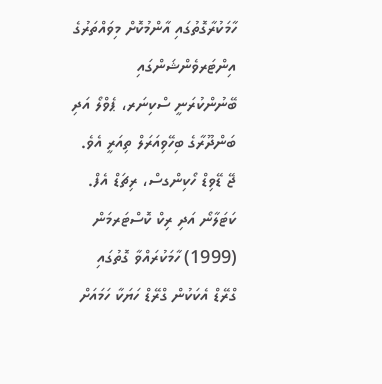ހާމަކުރާގޮތުގައި އާންމުކޮށް މިވައްތަރުގެ އިންޓަރވެންޝަންގައި ބޭނުންކުރަނީ ސްކިނަރ، ޕެވްލޯ އަދި ބަންދޫރާގެ ބިހޭވިއަރަލް ތިއަރީ އެވެ. ޖޭ ޑޭވިޑް ހޯކިންގސް، ރިޗަޑް އެފް. ކަޓަލާނޯ އަދި ރިކް ކޮސްޓަރމަން (1999) ހާމަކުރައްވާ ގޮތުގައި ގްރޭޑް އެކަކުން ގްރޭޑް ހަޔަކާ ހަމައަށް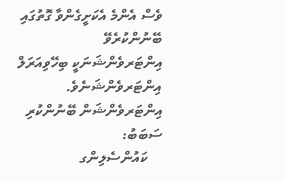ވެސް އެންމެ އެކަށީގެންވާ ގޮތުގައި ބޭނުންކުރެވޭ އިންޓަރވެންޝަނަކީ ބިހޭވިއަރަލް އިންޓަރވެންޝަނެވެ.
އިންޓަރވެންޝަން ބޭނުންކުރި ސަބަބު:
    ކައުންސެލިންގ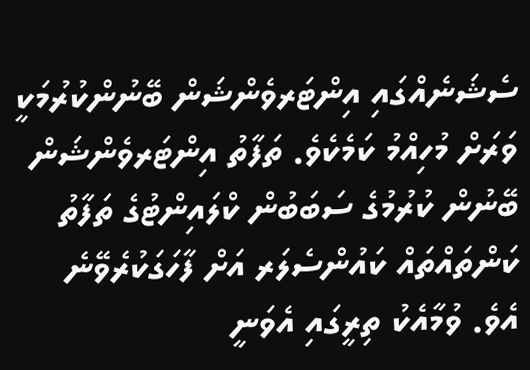ސެޝަނެއްގައި އިންޓަރވެންޝަން ބޭނުންކުރުމަކީ ވަރަށް މުހިއްމު ކަމެކެވެ. ތަފާތު އިންޓަރވެންޝަން ބޭނުން ކުރުމުގެ ސަބަބުން ކްލައިންޓުގެ ތަފާތު ކަންތައްތައް ކައުންސެލަރ އަށް ފާހަގަކުރެވޭނެ އެވެ. ވުމާއެކު ތިރީގައި އެވަނީ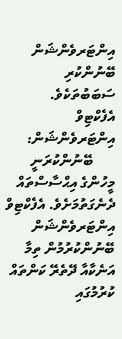އިންޓަރވެންޝަން ބޭނުންކުރި ސަބަބުތަކެވެ.
އެފެކްޓިވް އިންޓަރވެންޝަން:
      ބޭނުންކުރަނީ މީހުންގެ އިޙްސާސްތައް ދެނެގަތުމަށެވެ. އެފެކްޓިވް އިންޓަރވެންޝަން ބޭނުންކުރުމުން ތިމާ އަނެކާއާ ދޭތެރޭ ކަންތައް ކުރުމުގައި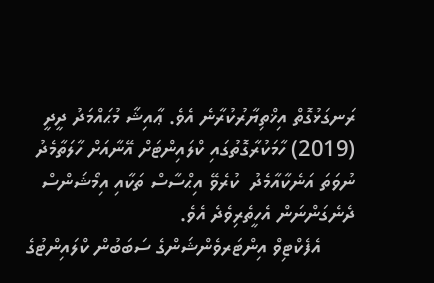ރަނގަޅުގޮތް އިޚްތިޔާރުކުރާނެ އެވެ. ޢާއިޝާ މުޙައްމަދު ދީދީ (2019) ހާމަކުރާގޮތުގައި ކްލައިންޓަށް އޭނާއަށް ހާލަތާމެދު ނުވަތަ އަނެކާއާމެދު  ކުރެވޭ އިޙްސާސް ތަކާއި އިމޯޝަންސް ދެނެގަންނަން އެހީތެރިވެދެ އެވެ.
      އެފެކްޓިވް އިންޓަރވެންޝަންގެ ސަބަބުން ކްލައިންޓުގެ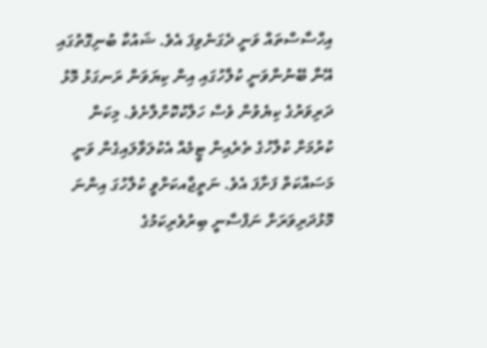އިހްސާސްތައް ވަނީ ދެގަނެވިފަ އެވެ. ޝައުކާ ބުނިގޮތުގައި އޭނާ ބޭނުންވަނީ ކުލާހުގައި އިން ކިޔަވަން ރަނގަޅު މޮޅު ދަރިވަރުގެ ކިޔެވުން ވެސް ހަލާކުކޮށްލާށެވެ. މިކަން ކުރުމަށް ކުލާހުގެ ތެރެއިން ޓީމެއް އެކުލަވާލައިގެން ވަނީ މަސައްކަތް ފަށާފަ އެވެ. ނަތީޖާއކަށްވީ ކުލާހުގަ އިންނަ މޮޅުދަރިވަރަށް ނަފްސާނީ ބިރުވެރިކަމުގެ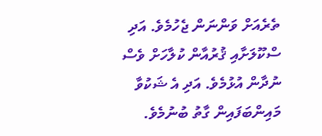ތެރެއަށް ވަންނަން ޖެހުމެވެ. އަދި ސްކޫލަށާއި ޤުރުއާން ކުލާހަށް ވެސް ނުދާން އުޅުމެވެ. އަދި އެ ޝަކުވާ މައިންބަފައިން ގާތު ބުނުމެވެ.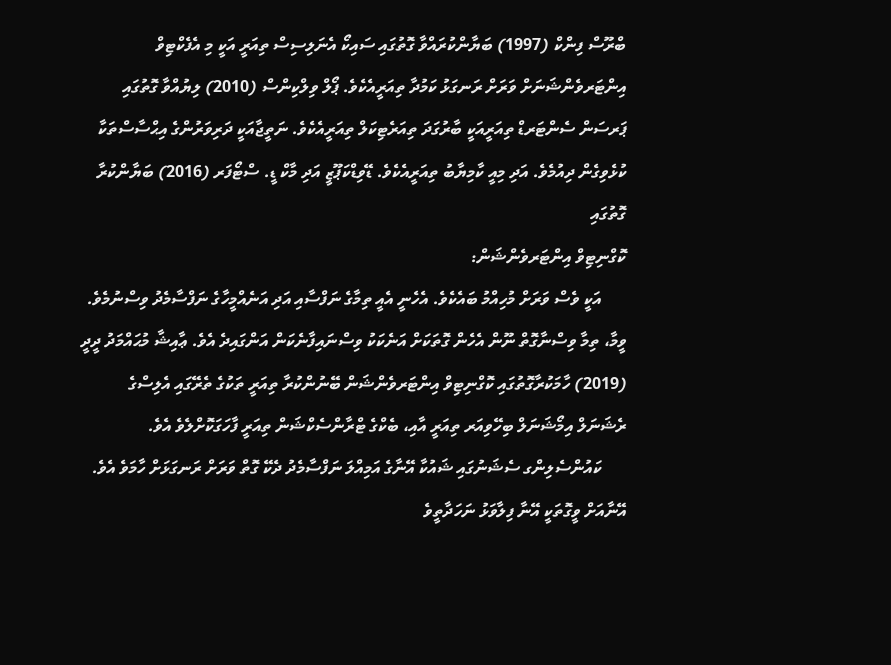ބްރޫސް ފިންކް (1997) ބަޔާންކުރައްވާ ގޮތުގައި ސައިކޯ އެނަލިސިސް ތިއަރީ އަކީ މި އެފެކްޓިވް އިންޓަރވެންޝަނަށް ވަރަށް ރަނގަޅު ކަމުދާ ތިއަރީއެކެވެ. ޕޯލް ވިލްކިންސް (2010) ލިޔުއްވާ ގޮތުގައި ޕަރސަން ސެންޓަރޑް ތިއަރީއަކީ ބާރުގަދަ ތިއަރެޓިކަލް ތިއަރީއެކެވެ. ނަތީޖާއަކީ ދަރިވަރުންގެ އިޙްސާސްތަކާ ކުޅެވިގެން ދިއުމެވެ. އަދި މިއީ ކާމިޔާބު ތިއަރީއެކެވެ. ޑޭވިޑްކަޕޫޒީ އަދި މާކް ޑީ. ސްޓޯފަރ (2016) ބަޔާންކުރާ ގޮތުގައި
ކޮގްނިޓިވް އިންޓަރވެންޝަން:
      އަކީ ވެސް ވަރަށް މުހިއްމު ބައެކެވެ. އެހެނީ އެއީ ތިމާގެ ނަފްސާއި އަދި އަނެއްމީހާގެ ނަފްސާމެދު ވިސްނުމެވެ.  ވީމާ، ތިމާ ވިސްނާގޮތް ނޫން އެހެން ގޮތަކަށް އަނެކަކު ވިސްނައިފާނެކަން އަންގައިދެ އެވެ. ޢާއިޝާ މުޙައްމަދު ދީދީ (2019) ހާމަކުރާގޮތުގައި ކޮގްނިޓިވް އިންޓަރވެންޝަން ބޭނުންކުރާ ތިއަރީ ތަކުގެ ތެރޭގައި އެލިސްގެ ރެޝަނަލް އިމޯޝަނަލް ބިހޭވިއަރ ތިއަރީ އާއި، ބެކްގެ ޓްރާންސެކްޝަން ތިއަރީ ފާހަގަކޮށްލެވެ އެވެ.
      ކައުންސެލިންގ ސެޝަނުގައި ޝައުކާ އޭނާގެ އަމިއްލަ ނަފްސާމެދު ދެކޭ ގޮތް ވަރަށް ރަނގަޅަށް ހާމަވެ އެވެ. އޭނާއަށް ވީގޮތަކީ އޭނާ ފިލާވަޅު ނަހަދާތީވެ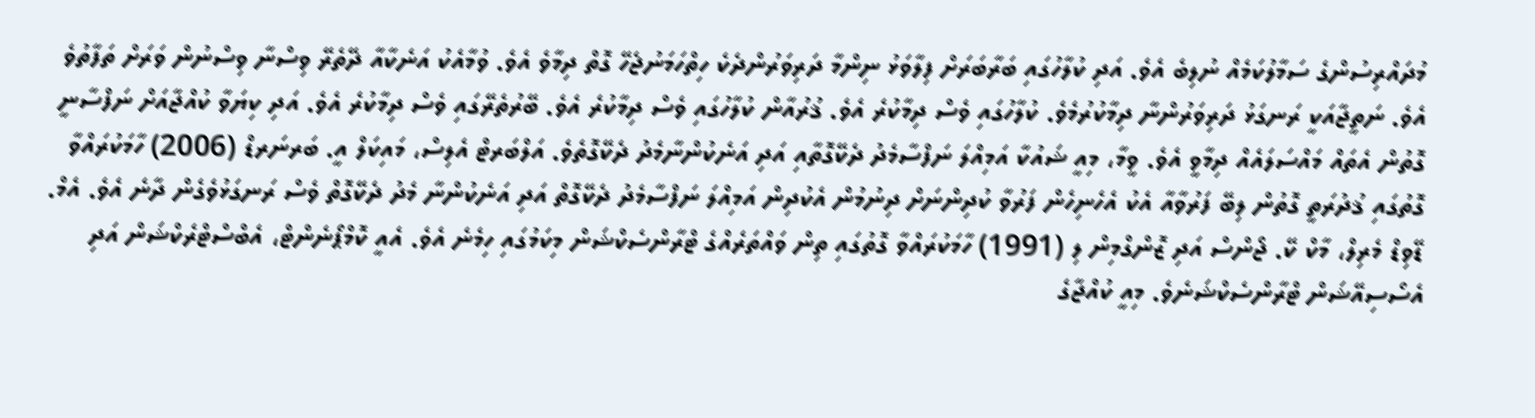މުދައްރިސުންގެ ސަމާލުކަމެއް ނުލިބެ އެވެ. އަދި ކުލާހުގައި ބަރާބަރަށް ފިލާވަޅު ނިންމާ ދަރިވަރުންދެކެ ހިތްހަމަނުޖެހޭ ގޮތް ދިމާވެ އެވެ. ވުމާއެކު އަނެކާއާ ދޭތެރޭ ވިސްނާ ވިސްނުން ވަރަށް ތަފާތުވެ އެވެ. ނަތީޖާއަކީ ރަނގަޅު ދަރިވަރުންނާ ދިމާކުރުމެވެ. ކުލާހުގައި ވެސް ދިމާކުރެ އެވެ. ޤުރުއާން ކުލާހުގައި ވެސް ދިމާކުރެ އެވެ. ބޭރުތެރޭގައި ވެސް ދިމާކުރެ އެވެ. އަދި ކިޔަވާ ކުއްޖާއަށް ނަފްސާނީ ގޮތުން އެތައް މައްސަލައެއް ދިމާވީ އެވެ. ވީމާ، މިއީ ޝައުކާ އަމިއްލަ ނަފްސާމެދު ދެކޭގޮތާއި އަދި އަނެކުންނާމެދު ދެކޭގޮތެވެ. އަލްބަރޓް އެލިސް، މައިކަލް އީ. ބަރނަރޑް (2006) ހާމަކުރައްވާ ގޮތުގައި ޤުދުރަތީ ގޮތުން ލިބޭ ފަރުވާއާ އެކު އެހެނިހެން ފަރުވާ ކުދިންނަށް ދިނުމުން އެކުދިން އަމިއްލަ ނަފްސާމެދު ދެކޭގޮތް އަދި އަނެކުންނާ މެދު ދެކޭގޮތް ވެސް ރަނގަޅުވެގެން ދާނެ އެވެ. އެމް. ޑޭވިޑް މެރިލް، މާކް ކޭ. ޖޯންސް އަދި ޒޮންގްމިން ލި (1991) ހާމަކުރައްވާ ގޮތުގައި ތިން ވައްތަރެއްގެ ޓްރާންސެކްޝަން މިކަމުގައި ހިމެނެ އެވެ. އެއީ ކޮމްޕޯނެންޓް، އެބްސްޓްރެކްޝަން އަދި އެސޯސިއޭޝަން ޓްރާންސެކްޝަނެވެ. މިއީ ކުއްޖާގެ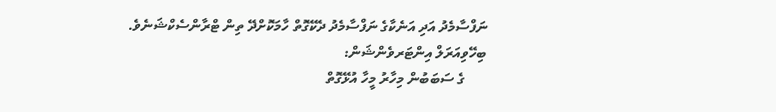ނަފްސާމެދު އަދި އަނެކާގެ ނަފްސާމެދު ދެކޭގޮތް ހާމަކޮށްދޭ ތިން ޓްރާންސެކްޝަނެވެ.
ބިހޭވިއަރަލް އިންޓަރވެންޝަން:
      ގެ ސަބަބުން މިހާރު މީހާ އުޅޭގޮތް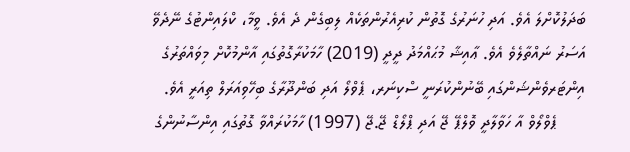ބަދަލުކޮށްލަ އެވެ. އަދި ހުނަރުގެ ގޮތުން ކުރިއެރުންތަކެއް ލިބިގެން ދެ އެވެ. ވީމާ، ކްލައިންޓުގެ ނޭދެވޭ އަސަރު ނައްތާލެވެ އެވެ. ޢާއިޝާ މުޙައްމަދު ދީދީ (2019) ހާމަކުރާގޮތުގައި އާންމުކޮށް މިވައްތަރުގެ އިންޓަރވެންޝަންގައި ބޭނުންކުރަނީ ސްކިނަރ، ޕެވްލޯ އަދި ބަންދޫރާގެ ބިހޭވިއަރަލް ތިއަރީ އެވެ.
      ޕެވްލޯވް އާ ހަވާލާދީ ވޮލްޕޭ ޖޭ އަދި ޕްލޯޑް ޖޭ.ޖޭ (1997) ހާމަކުރައްވާ ގޮތުގައި އިންސާނުންގެ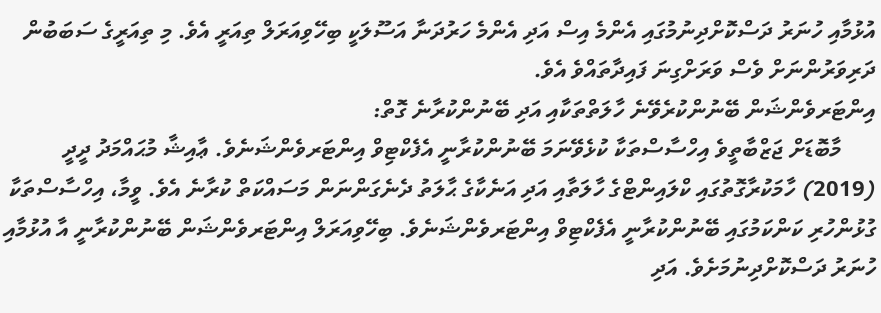އުޅުމާއި ހުނަރު ދަސްކޮށްދިނުމުގައި އެންމެ އިސް އަދި އެންމެ ހަރުދަނާ އަސޫލަކީ ބިހޭވިއަރަލް ތިއަރީ އެވެ. މި ތިއަރީގެ ސަބަބުން ދަރިވަރުންނަށް ވެސް ވަރަށްގިނަ ފައިދާތައްވެ އެވެ.
އިންޓަރވެންޝަން ބޭނުންކުރެވޭނެ ހާލަތްތަކާއި އަދި ބޭނުންކުރާނެ ގޮތް:
      މާބޮޑަށް ޖަޒްބާތީވެ އިހްސާސްތަކާ ކުޅެވޭނަމަ ބޭނުންކުރާނީ އެފެކްޓިވް އިންޓަރވެންޝަނެވެ. ޢާއިޝާ މުޙައްމަދު ދީދީ (2019) ހާމަކުރާގޮތުގައި ކްލައިންޓްގެ ހާލަތާއި އަދި އަނެކާގެ ޙާލަތު ދެނެގަންނަން މަސައްކަތް ކުރާނެ އެވެ. ވީމާ، އިހްސާސްތަކާ ގުޅުންހުރި ކަންކަމުގައި ބޭނުންކުރާނީ އެފެކްޓިވް އިންޓަރވެންޝަނެވެ. ބިހޭވިއަރަލް އިންޓަރވެންޝަން ބޭނުންކުރާނީ އާ އުޅުމާއި ހުނަރު ދަސްކޮށްދިނުމަށެވެ. އަދި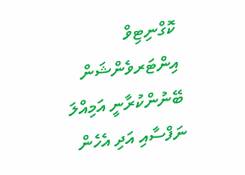ކޮގްނިޓިވް އިންޓަރވެންޝަން ބޭނުންކުރާނީ އަމިއްލަ ނަފްސާއި އަދި އެހެން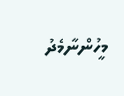މީހުންނާމެދު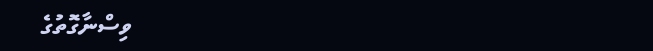ވިސްނާގޮތުގެ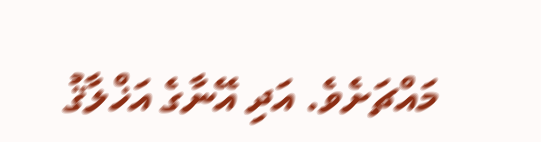މައްޗަށެވެ. އަދި އޭނާގެ އަޚްލާޤު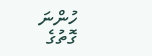ހުންނަ ގޮތުގެ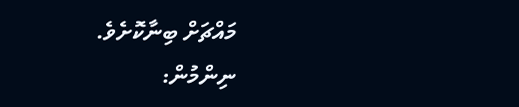މައްޗަށް ބިނާކޮށެވެ.
ނިންމުން: